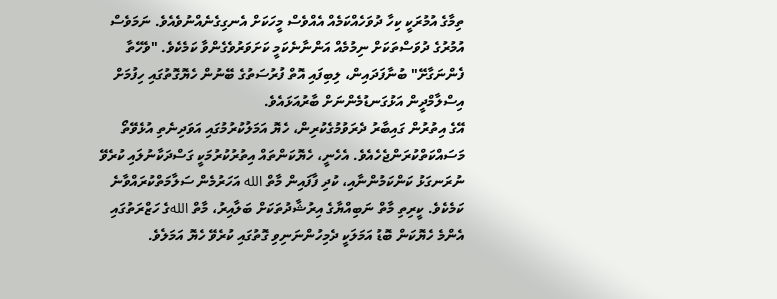ތިމާގެ އުމުރަކީ ކިހާ ދުވަހެއްކަމެއް އެއްވެސް މީހަކަށް އެނގިގެނެއްނުވެއެވެ. ނަމަވެސް އުމުރުގެ ދުވަސްތަކަށް ނިމުމެއް އަންނާނެކަމީ ކަށަވަރުވެގެންވާ ކަމެކެވެ. "ވެހޭތާ ފެންނަގާށޭ" ބުނާފަދައިން، ލިބިފައި އޮތް ފުރުސަތުގެ ބޭނުން ހެޔޮގޮތުގައި ހިފުމަށް އިސްލާމްދީން އަޅުގަނޑުމެންނަށް ބާރުއަޅައެވެ.
އޭގެ އިތުރުން ގައިބާރު ދެރަވުމުގެކުރިން، ހެޔޮ އަމަލުކުރުމުގައި އަވަދިނެތި އުޅެވޭތޯ މަސައްކަތްކުރަންޖެހެއެވެ. އެހެނީ، ހެޔޮކަންތައް އިތުރުކުރުމަކީ ގަސްދަކާނުލައި ކުރެވޭ ނުރަނގަޅު ކަންކަމުންނާއި، ކުދި ފާފައިން މާތް الله އަހަރުމެން ސަލާމަތްކުރައްވާނެ ކަމެކެވެ. ކީރިތި މާތް ނަބިއްޔާގެ އިރުޝާދުތަކަށް ބަލާއިރު، މާތް اللهގެ ހަޒްރަތުގައި އެންމެ ހެޔޮކަން ބޮޑު އަމަލަކީ ދެމިހުންނަނިވި ގޮތުގައި ކުރެވޭ ހެޔޮ އަމަލެވެ.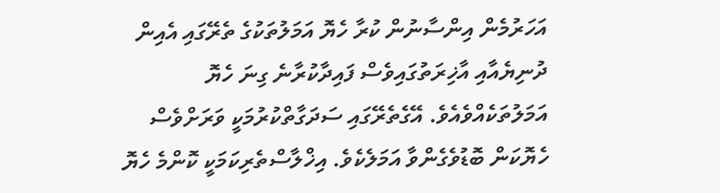އަހަރުމެން އިންސާނުން ކުރާ ހެޔޮ އަމަލުތަކުގެ ތެރޭގައި އެއިން ދުނިޔެއާއި އާޚިރަތުގައިވެސް ފައިދާކުރާނެ ގިނަ ހެޔޮ އަމަލުތަކެއްވެއެވެ. އޭގެތެރޭގައި ސަދަގާތްކުރުމަކީ ވަރަށްވެސް ހެޔޮކަން ބޮޑުވެގެންވާ އަމަލެކެވެ. އިޚްލާސްތެރިކަމަކީ ކޮންމެ ހެޔޮ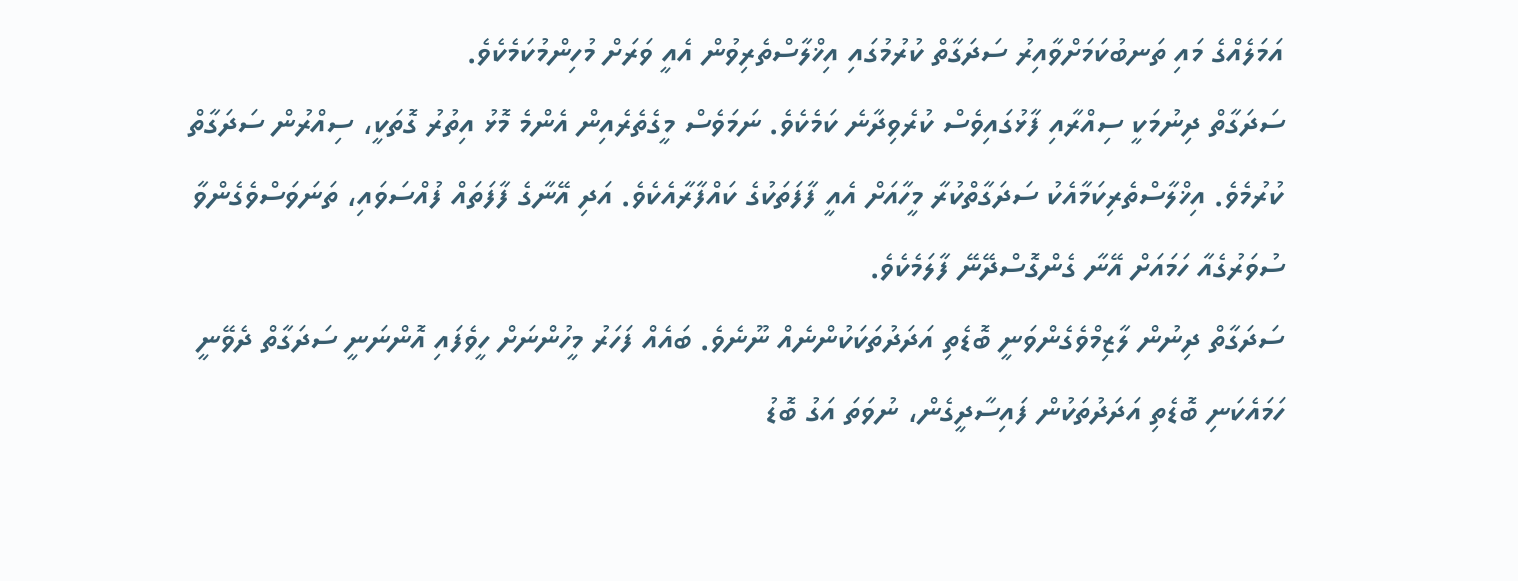އަމަލެއްގެ މައި ތަނބުކަމަށްވާއިރު ސަދަގާތް ކުރުމުގައި އިޚްލާސްތެރިވުން އެއީ ވަރަށް މުހިންމުކަމެކެވެ.
ސަދަގާތް ދިނުމަކީ ސިއްރާއި ފާޅުގައިވެސް ކުރެވިދާނެ ކަމެކެވެ. ނަމަވެސް މީގެތެރެއިން އެންމެ މޮޅު އިތުރު ގޮތަކީ، ސިއްރުން ސަދަގާތް ކުރުމެވެ. އިޚްލާސްތެރިކަމާއެކު ސަދަގާތްކުރާ މީހާއަށް އެއީ ފާފަތަކުގެ ކައްފާރާއެކެވެ. އަދި އޭނާގެ ފާފަތައް ފުއްސަވައި، ތަނަވަސްވެގެންވާ ސުވަރުގެއާ ހަމައަށް އޭނާ ގެންގޮސްދޭނޭ ފާލަމެކެވެ.
ސަދަގާތް ދިނުން ލާޒިމްވެގެންވަނީ ބޮޑެތި އަދަދުތަކަކުންނެއް ނޫނެވެ. ބައެއް ފަހަރު މީހުންނަށް ހީވެފައި އޮންނަނީ ސަދަގާތް ދެވޭނީ ހަމައެކަނި ބޮޑެތި އަދަދުތަކުން ފައިސާދީގެން، ނުވަތަ އަގު ބޮޑު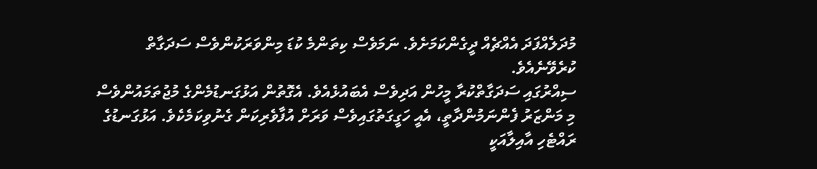މުދަލެއްފަދަ އެއްޗެއް ދީގެންކަމަށެވެ. ނަމަވެސް ކިތަންމެ ކުޑަ މިންވަރަކުންވެސް ސަދަގާތް ކުރެވޭނެއެވެ.
ސިއްރުގައި ސަދަގާތްކުރާ މީހުން އަދިވެސް އެބައުޅެއެވެ. އެގޮތުން އަޅުގަނޑުމެންގެ މުޖުތަމައުންވެސް މި މަންޒަރު ފެންނަމުންދާތީ، އެއީ ހަގީގަތުގައިވެސް ވަރަށް އުފާވެރިކަން ގެނުވިކަމެކެވެ. އަޅުގަނޑުގެ ރައްޓެހި އާއިލާއަކީ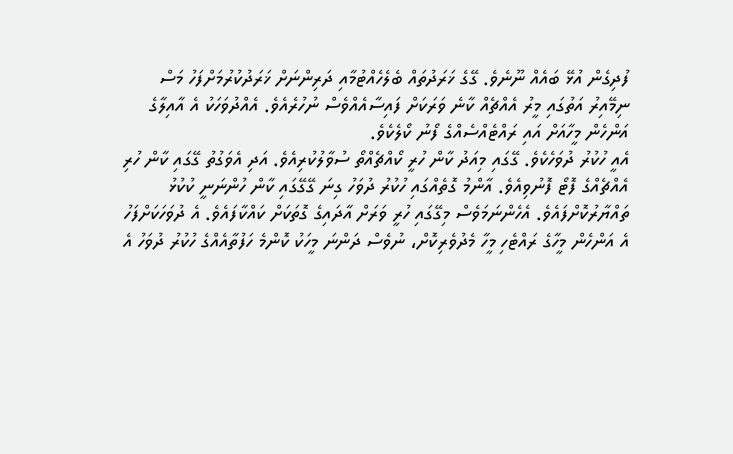ފުދިގެން އުޅޭ ބައެއް ނޫނެވެ. ގޭގެ ޚަރަދުތައް ބެލެހެއްޓުމާއި ދަރިންނަށް ޚަރަދުކުރުމަށްފަހު މަސް ނިމޭއިރު އަތުގައި މީރު އެއްޗެއް ކާނެ ވަރަކަށް ފައިސާއެއްވެސް ނުހުރެއެވެ. އެއްދުވަހަކު އެ އާއިލާގެ އަންހެން މީހާއަށް އައި ރައްޓެއްސެއްގެ ފޯނު ކޯލެކެވެ.
އެއީ ހުކުރު ދުވަހެކެވެ. ގޭގައި މިއަދު ކާން ހުރީ ކޯއްޗެއްތޯ ސުވާލުކުރިއެވެ. އަދި އެވަގުތު ގޭގައި ކާން ހުރި އެއްޗެއްގެ ފޮޓޯ ފޮނުވިއެވެ. އާންމު ގޮތެއްގައި ހުކުރު ދުވަހު ގިނަ ގޭގޭގައި ކާން ހުންނަނީ ކުކުޅު ތައްޔާރުކޮށްފައެވެ. އެހެންނަމަވެސް މިގޭގައި ހުރީ ވަރަށް އާދައިގެ ގޮތަކަށް ކައްކާފައެވެ. އެ ދުވަހަކަށްފަހު އެ އަންހެން މީހާގެ ރައްޓެހި މީހާ މެދުވެރިކޮށް، ނުވެސް ދަންނަ މީހަކު ކޮންމެ ހަފުތާއެއްގެ ހުކުރު ދުވަހު އެ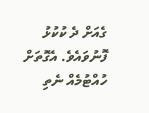ގެއަށް ދެ ކުކުޅު ފޮނުވައެވެ. އެގޮތަށް ހުއްޓުމެއް ނެތި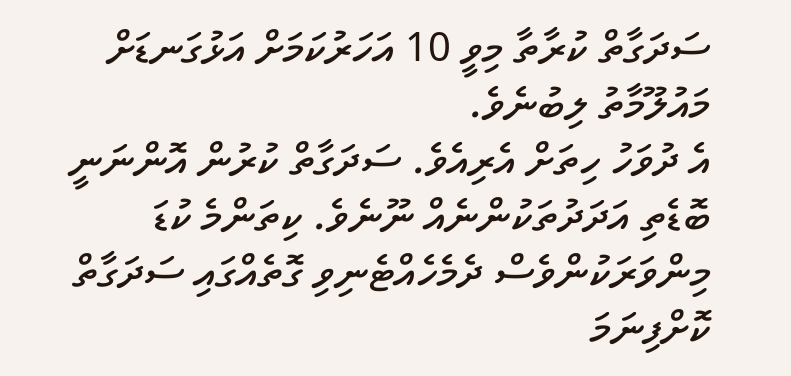ސަދަގާތް ކުރާތާ މިވީ 10 އަހަރުކަމަށް އަޅުގަނޑަށް މައުލޫމާތު ލިބުނެވެ.
އެ ދުވަހު ހިތަށް އެރިއެވެ. ސަދަގާތް ކުރުން އޮންނަނީ ބޮޑެތި އަދަދުތަކުންނެއް ނޫނެވެ. ކިތަންމެ ކުޑަ މިންވަރަކުންވެސް ދެމެހެއްޓެނިވި ގޮތެއްގައި ސަދަގާތް ކޮށްފިނަމަ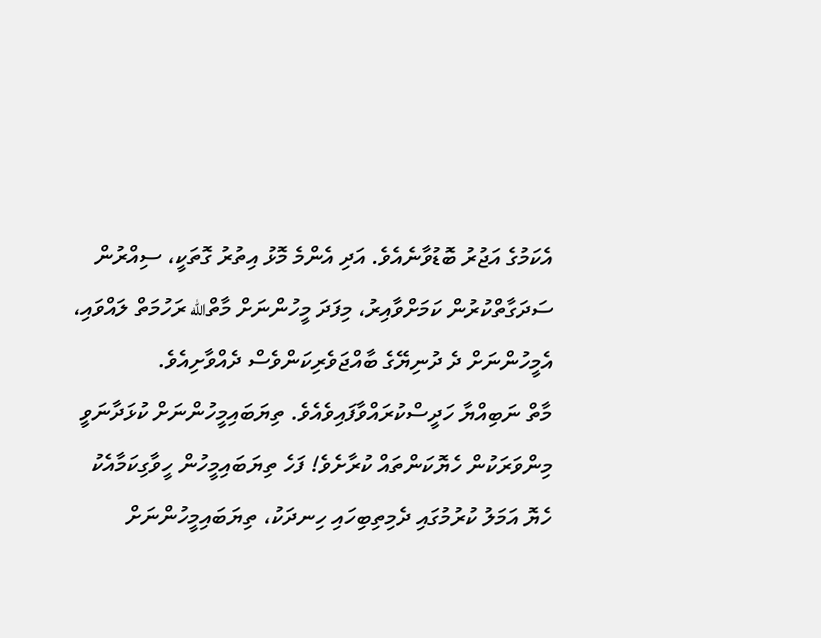އެކަމުގެ އަޖުރު ބޮޑުވާނެއެވެ. އަދި އެންމެ މޮޅު އިތުރު ގޮތަކީ، ސިއްރުން ސަދަގާތްކުރުން ކަމަށްވާއިރު، މިފަދަ މީހުންނަށް މާތްالله ރަހުމަތް ލައްވައި، އެމީހުންނަށް ދެ ދުނިޔޭގެ ބާއްޖަވެރިކަންވެސް ދެއްވާށިއެވެ.
މާތް ނަބިއްޔާ ހަދީސްކުރައްވާފައިވެއެވެ. ތިޔަބައިމީހުންނަށް ކުޅަދާނަވީ މިންވަރަކުން ހެޔޮކަންތައް ކުރާށެވެ! ފަހެ ތިޔަބައިމީހުން ހީވާގިކަމާއެކު ހެޔޮ އަމަލު ކުރުމުގައި ދެމިތިބިހައި ހިނދަކު، ތިޔަބައިމީހުންނަށް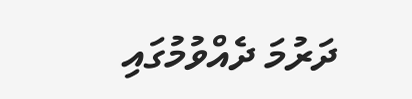ދަރުމަ ދެއްވުމުގައި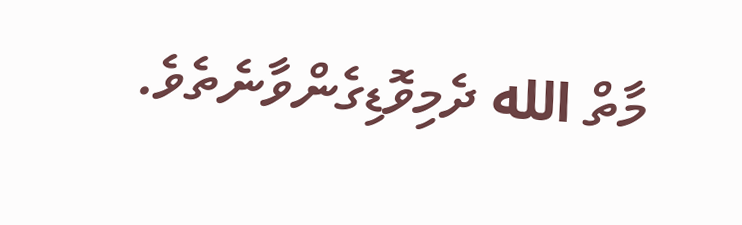މާތް الله ދެމިވޮޑިގެންވާނެތެވެ.